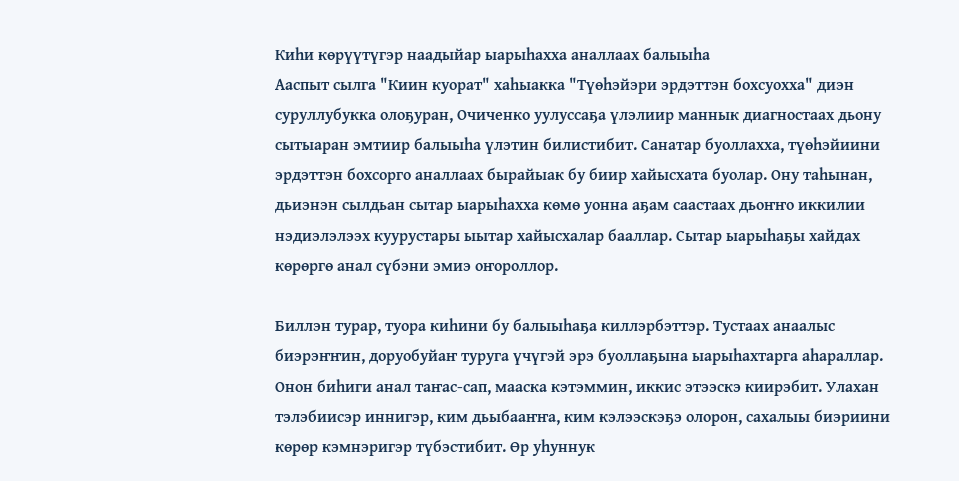Киһи көрүүтүгэр наадыйар ыарыһахха аналлаах балыыһа
Ааспыт сылга "Киин куорат" хаһыакка "Түөһэйэри эрдэттэн бохсуохха" диэн суруллубукка олоҕуран, Очиченко уулуссаҕа үлэлиир маннык диагностаах дьону сытыаран эмтиир балыыһа үлэтин билистибит. Санатар буоллахха, түөһэйиини эрдэттэн бохсорго аналлаах бырайыак бу биир хайысхата буолар. Ону таһынан, дьиэнэн сылдьан сытар ыарыһахха көмө уонна аҕам саастаах дьоҥҥо иккилии нэдиэлэлээх куурустары ыытар хайысхалар бааллар. Сытар ыарыһаҕы хайдах көрөргө анал сүбэни эмиэ оҥороллор.

Биллэн турар, туора киһини бу балыыһаҕа киллэрбэттэр. Тустаах анаалыс биэрэҥҥин, доруобуйаҥ туруга үчүгэй эрэ буоллаҕына ыарыһахтарга аһараллар. Онон биһиги анал таҥас-сап, мааска кэтэммин, иккис этээскэ киирэбит. Улахан тэлэбиисэр иннигэр, ким дьыбааҥҥа, ким кэлээскэҕэ олорон, сахалыы биэриини көрөр кэмнэригэр түбэстибит. Өр уһуннук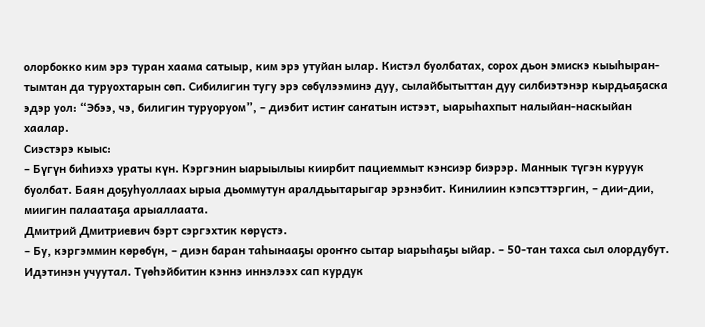олорбокко ким эрэ туран хаама сатыыр, ким эрэ утуйан ылар. Кистэл буолбатах, сорох дьон эмискэ кыыһыран-тымтан да туруохтарын сөп. Сибилигин тугу эрэ сөбүлээминэ дуу, сылайбытыттан дуу силбиэтэнэр кырдьаҕаска эдэр уол: “Эбээ, чэ, билигин туруоруом”, – диэбит истиҥ саҥатын истээт, ыарыһахпыт налыйан-наскыйан хаалар.
Сиэстэрэ кыыс:
– Бүгүн биһиэхэ ураты күн. Кэргэнин ыарыылыы киирбит пациеммыт кэнсиэр биэрэр. Маннык түгэн куруук буолбат. Баян доҕуһуоллаах ырыа дьоммутун аралдьытарыгар эрэнэбит. Кинилиин кэпсэттэргин, – дии-дии, миигин палаатаҕа арыаллаата.
Дмитрий Дмитриевич бэрт сэргэхтик көрүстэ.
– Бу, кэргэммин көрөбүн, – диэн баран таһынааҕы ороҥҥо сытар ыарыһаҕы ыйар. – 50-тан тахса сыл олордубут. Идэтинэн учуутал. Түөһэйбитин кэннэ иннэлээх сап курдук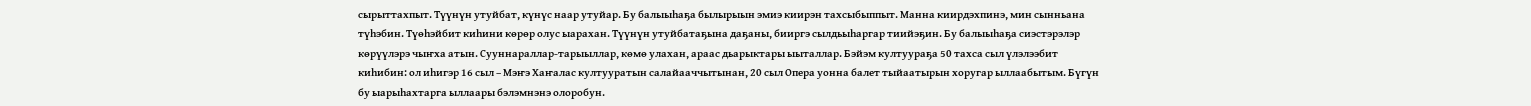сырыттахпыт. Түүнүн утуйбат, күнүс наар утуйар. Бу балыыһаҕа былырыын эмиэ киирэн тахсыбыппыт. Манна киирдэхпинэ, мин сынньана түһэбин. Түөһэйбит киһини көрөр олус ыарахан. Түүнүн утуйбатаҕына даҕаны, бииргэ сылдьыһаргар тиийэҕин. Бу балыыһаҕа сиэстэрэлэр көрүүлэрэ чыҥха атын. Сууннараллар-тарыыллар, көмө улахан, араас дьарыктары ыыталлар. Бэйэм култуураҕа 50 тахса сыл үлэлээбит киһибин: ол иһигэр 16 сыл – Мэҥэ Хаҥалас култууратын салайааччытынан, 20 сыл Опера уонна балет тыйаатырын хоругар ыллаабытым. Бүгүн бу ыарыһахтарга ыллаары бэлэмнэнэ олоробун.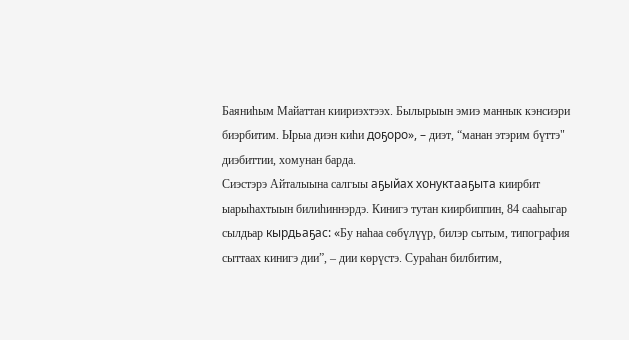Баяниһым Майаттан киириэхтээх. Былырыын эмиэ маннык кэнсиэри биэрбитим. Ырыа диэн киһи доҕоро», – диэт, “манан этэрим бүттэ" диэбиттии, хомунан барда.
Сиэстэрэ Айталыына салгыы аҕыйах хонуктааҕыта киирбит ыарыһахтыын билиһиннэрдэ. Кинигэ тутан киирбиппин, 84 сааһыгар сылдьар кырдьаҕас: «Бу наһаа сөбүлүүр, билэр сытым, типография сыттаах кинигэ дии”, – дии көрүстэ. Сураһан билбитим,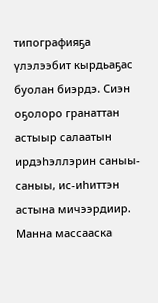типографияҕа үлэлээбит кырдьаҕас буолан биэрдэ. Сиэн оҕолоро гранаттан астыыр салаатын ирдэһэллэрин саныы-саныы, ис-иһиттэн астына мичээрдиир. Манна массааска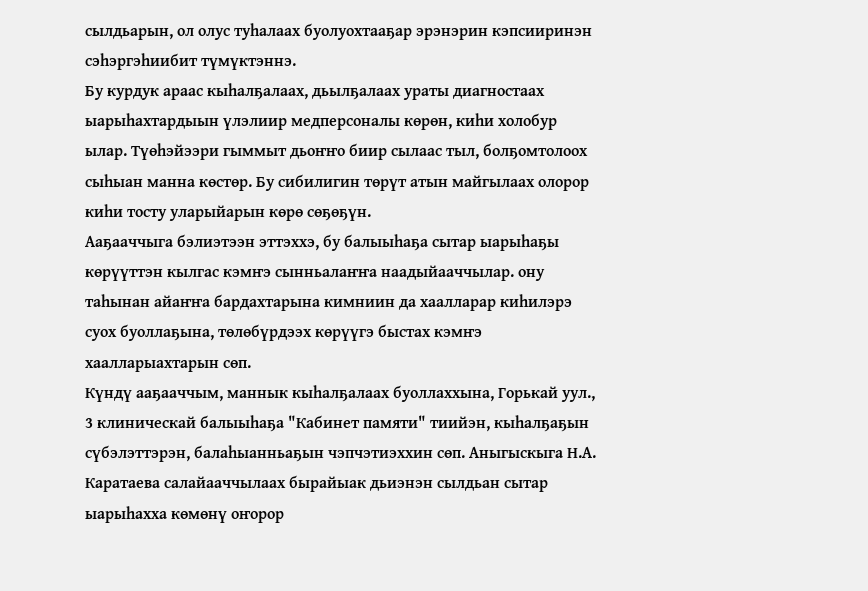сылдьарын, ол олус туһалаах буолуохтааҕар эрэнэрин кэпсииринэн сэһэргэһиибит түмүктэннэ.
Бу курдук араас кыһалҕалаах, дьылҕалаах ураты диагностаах ыарыһахтардыын үлэлиир медперсоналы көрөн, киһи холобур ылар. Түөһэйээри гыммыт дьоҥҥо биир сылаас тыл, болҕомтолоох сыһыан манна көстөр. Бу сибилигин төрүт атын майгылаах олорор киһи тосту уларыйарын көрө сөҕөҕүн.
Ааҕааччыга бэлиэтээн эттэххэ, бу балыыһаҕа сытар ыарыһаҕы көрүүттэн кылгас кэмҥэ сынньалаҥҥа наадыйааччылар. ону таһынан айаҥҥа бардахтарына кимниин да хаалларар киһилэрэ суох буоллаҕына, төлөбүрдээх көрүүгэ быстах кэмҥэ хаалларыахтарын сөп.
Күндү ааҕааччым, маннык кыһалҕалаах буоллаххына, Горькай уул., 3 клиническай балыыһаҕа "Кабинет памяти" тиийэн, кыһалҕаҕын сүбэлэттэрэн, балаһыанньаҕын чэпчэтиэххин сөп. Аныгыскыга Н.А. Каратаева салайааччылаах бырайыак дьиэнэн сылдьан сытар ыарыһахха көмөнү оҥорор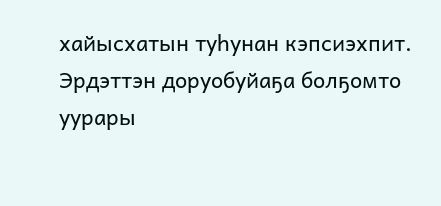хайысхатын туһунан кэпсиэхпит. Эрдэттэн доруобуйаҕа болҕомто уурары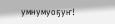умнумуоҕуҥ!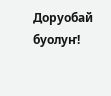Доруобай буолуҥ!